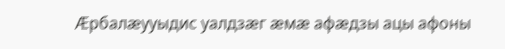Æрбалæууыдис уалдзæг æмæ афæдзы ацы афоны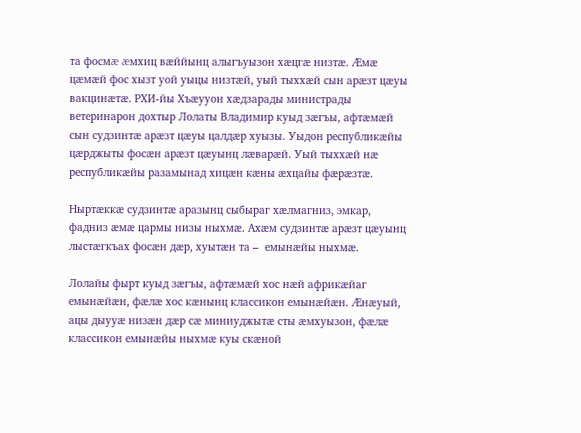та фосмæ æмхиц вæййынц алыгъуызон хæцгæ низтæ. Æмæ цæмæй фос хызт уой уыцы низтæй, уый тыххæй сын арæзт цæуы вакцинæтæ. РХИ-йы Хъæууон хæдзарады министрады ветеринарон дохтыр Лолаты Владимир куыд зæгъы, афтæмæй сын судзинтæ арæзт цæуы цалдæр хуызы. Уыдон республикæйы цæрджыты фосæн арæзт цæуынц лæварæй. Уый тыххæй нæ республикæйы разамынад хицæн кæны æхцайы фæрæзтæ.

Ныртæккæ судзинтæ аразынц сыбыраг хæлмагниз, эмкар, фадниз æмæ цармы низы ныхмæ. Ахæм судзинтæ арæзт цæуынц лыстæгкъах фосæн дæр, хуытæн та –  емынæйы ныхмæ.

Лолайы фырт куыд зæгъы, афтæмæй хос нæй африкæйаг емынæйæн, фæлæ хос кæнынц классикон емынæйæн. Æнæуый, ацы дыууæ низæн дæр сæ миниуджытæ сты æмхуызон, фæлæ классикон емынæйы ныхмæ куы скæной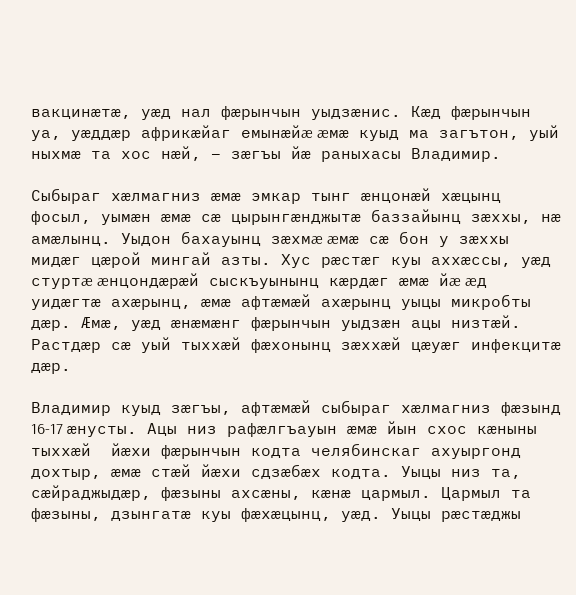вакцинæтæ, уæд нал фæрынчын уыдзæнис. Кæд фæрынчын уа, уæддæр африкæйаг емынæйæ æмæ куыд ма загътон, уый ныхмæ та хос нæй, – зæгъы йæ раныхасы Владимир.

Сыбыраг хæлмагниз æмæ эмкар тынг æнцонæй хæцынц фосыл, уымæн æмæ сæ цырынгæнджытæ баззайынц зæххы, нæ амæлынц. Уыдон бахауынц зæхмæ æмæ сæ бон у зæххы мидæг цæрой мингай азты. Хус рæстæг куы аххæссы, уæд стуртæ æнцондæрæй сыскъуынынц кæрдæг æмæ йæ æд уидæгтæ ахæрынц, æмæ афтæмæй ахæрынц уыцы микробты дæр. Æмæ, уæд æнæмæнг фæрынчын уыдзæн ацы низтæй. Растдæр сæ уый тыххæй фæхонынц зæххæй цæуæг инфекцитæ дæр.

Владимир куыд зæгъы, афтæмæй сыбыраг хæлмагниз фæзынд 16-17 æнусты. Ацы низ рафæлгъауын æмæ йын схос кæныны тыххæй  йæхи фæрынчын кодта челябинскаг ахуыргонд дохтыр, æмæ стæй йæхи сдзæбæх кодта. Уыцы низ та, сæйраджыдæр, фæзыны ахсæны, кæнæ цармыл. Цармыл та фæзыны, дзынгатæ куы фæхæцынц, уæд. Уыцы рæстæджы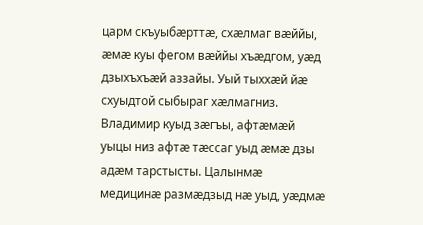царм скъуыбæрттæ, схæлмаг вæййы, æмæ куы фегом вæййы хъæдгом, уæд дзыхъхъæй аззайы. Уый тыххæй йæ схуыдтой сыбыраг хæлмагниз. Владимир куыд зæгъы, афтæмæй уыцы низ афтæ тæссаг уыд æмæ дзы адæм тарстысты. Цалынмæ медицинæ размæдзыд нæ уыд, уæдмæ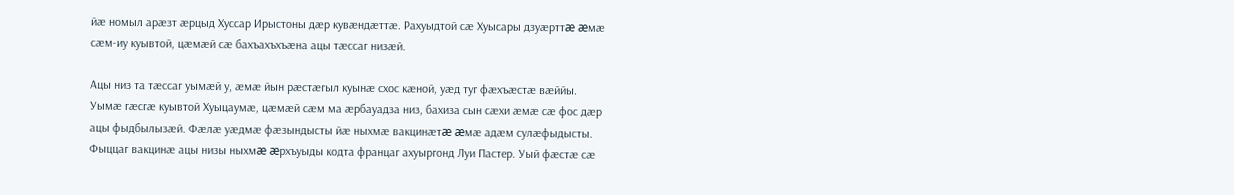йæ номыл арæзт æрцыд Хуссар Ирыстоны дæр кувæндæттæ. Рахуыдтой сæ Хуысары дзуæрттæ æмæ сæм-иу куывтой, цæмæй сæ бахъахъхъæна ацы тæссаг низæй.

Ацы низ та тæссаг уымæй у, æмæ йын рæстæгыл куынæ схос кæной, уæд туг фæхъæстæ вæййы. Уымæ гæсгæ куывтой Хуыцаумæ, цæмæй сæм ма æрбауадза низ, бахиза сын сæхи æмæ сæ фос дæр ацы фыдбылызæй. Фæлæ уæдмæ фæзындысты йæ ныхмæ вакцинæтæ æмæ адæм сулæфыдысты. Фыццаг вакцинæ ацы низы ныхмæ æрхъуыды кодта францаг ахуыргонд Луи Пастер. Уый фæстæ сæ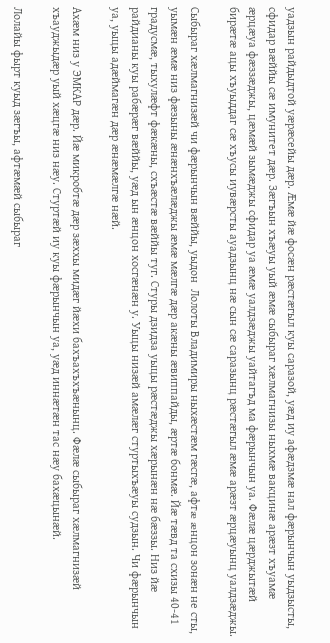уадзын райдыдтой уæрæсейы дæр. Æмæ йæ фосæн рæстæгыл куы саразой, уæд иу афæдзмæ нал фæрынчын уыдзысты, сфидар вæййы сæ имунитет дæр. Зæгъын хъæуы уый æмæ сыбыраг хæлмагнизы ныхмæ вакцинæ арæзт хъуамæ æрцæуа фæззæджы, цæмæй зымæджы сфидар уа æмæ уалдзæджы уайтагъд ма фæрынчын уа. Фæлæ цæрджытæй бирæтæ ацы хъуыддаг сæ хъусы иувæрсты ауадзынц нæ сын сæ саразынц рæстæгыл æмæ арæзт æрцæуынц уалдзæджы.

Сыбыраг хæлмагнизæй чи фæрынчын вæййы, уыдон  Лолоты Владимиры ныхæстæм гæсгæ, афтæ æнцон зонæн не сты, уымæн æмæ низ фæзыны æнæнхъæлæджы æмæ мæлгæ дæр акæны æвиппайды, æртæ бонмæ. Йæ тæвд та схизы 40-41 градусмæ, тыхулæфт фæкæны, схъæстæ вæййы туг. Стуры дзидза уыцы рæстæджы хæрынæн нæ бæззы. Низ йæ райдианы куы рабæрæг вæййы, уæд ын æнцон хосгæнæн у. Уыцы низæй амæлæг стуртыхъæуы судзын. Чи фæрынчын уа, уыцы адæймагæн дæр æнæмæлгæ нæй.

Ахæм низ у ЭМКАР дæр. Йæ микробтæ дæр зæххы мидæг йæхи бахъахъхъæнынц. Фæлæ сыбыраг хæлмагнизæй хъауджыдæр уый хæцгæ низ нæу. Стуртæй иу куы фæрынчын уа, уæд иннæтæн тас нæу бахæцынæй.

Лолайы фырт куыд зæгъы, афтæмæй сыбыраг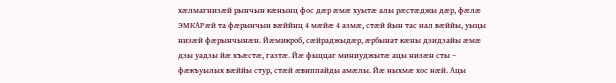хæлмагнизæй рынчын кæнынц фос дæр æмæ хуытæ алы рæстæджы дæр, фæлæ ЭМКАРæй та фæрынчын вæййнц 4 мæйæ 4 азмæ, стæй йын тас нал вæййы, уыцы низæй фæрынчынæн. Йæмикроб, сæйраджыдæр, æрбынат кæны дзидзайы æмæ дзы уадзы йæ хъæстæ, газтæ. Йæ фыццаг миниуджытæ ацы низæн сты – фæкъуылых вæййы стур, стæй æвиппайды амæлы. Йæ ныхмæ хос нæй. Ацы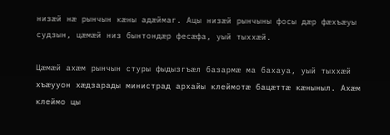низæй нæ рынчын кæны адæймаг. Ацы низæй рынчыны фосы дæр фæхъæуы судзын, цæмæй низ бынтондæр фесæфа, уый тыххæй.

Цæмæй ахæм рынчын стуры фыдызгъæл базармæ ма бахауа, уый тыххæй хъæууон хæдзарады министрад архайы клеймотæ бацæттæ кæныныл. Ахæм клеймо цы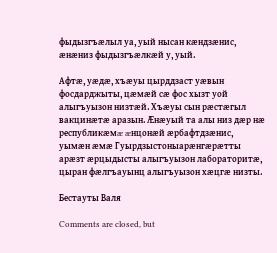фыдызгъæлыл уа, уый нысан кæндзæнис, æнæниз фыдызгъæлкæй у, уый.

Афтæ, уæдæ, хъæуы цырддзаст уæвын фосдарджыты, цæмæй сæ фос хызт уой алыгъуызон низтæй. Хъæуы сын рæстæгыл вакцинæтæ аразын. Æнæуый та алы низ дæр нæ республикæмæ æнцонæй æрбафтдзæнис, уымæн æмæ Гуырдзыстоныарæнгæрæтты арæзт æрцыдысты алыгъуызон лабораторитæ, цыран фæлгъауынц алыгъуызон хæцгæ низты.

Бестауты Валя

Comments are closed, but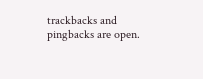trackbacks and pingbacks are open.